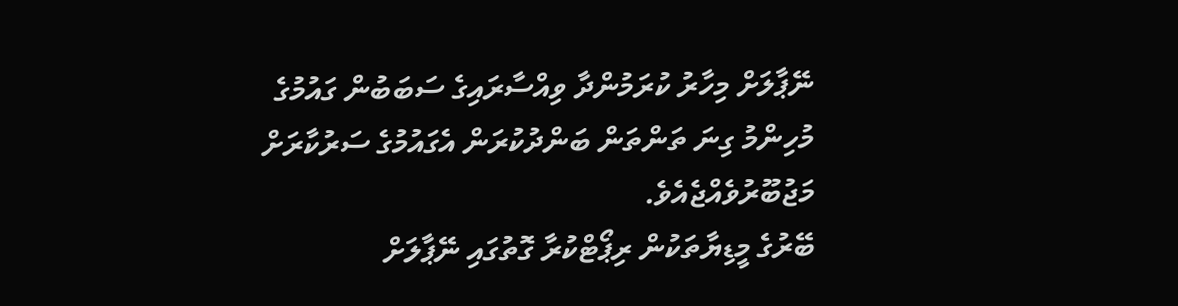ނޭޕާލަށް މިހާރު ކުރަމުންދާ ވިއްސާރައިގެ ސަބަބުން ގައުމުގެ މުހިންމު ގިނަ ތަންތަން ބަންދުކުރަން އެގައުމުގެ ސަރުކާރަށް މަޖުބޫރުވެއްޖެއެވެ.
ބޭރުގެ މީޑިޔާތަކުން ރިޕޯޓްކުރާ ގޮތުގައި ނޭޕާލަށް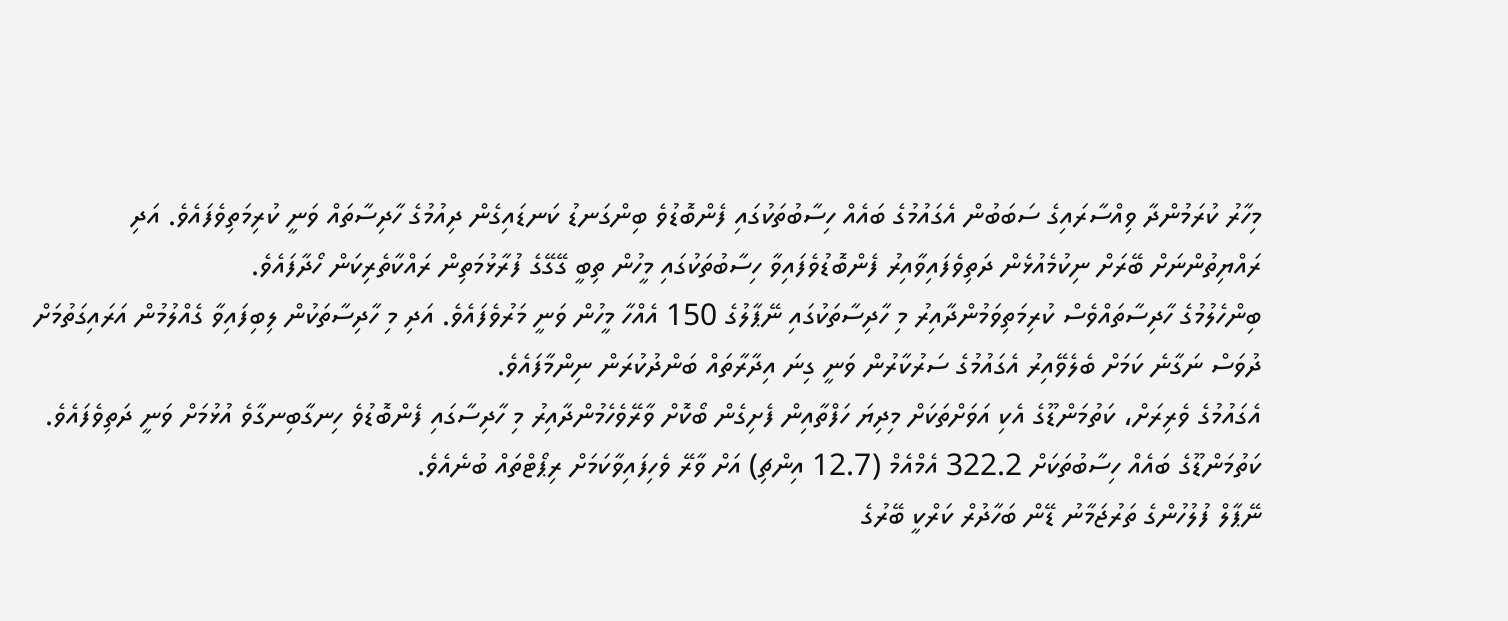މިހާރު ކުރަމުންދާ ވިއްސާރައިގެ ސަބަބުން އެގައުމުގެ ބައެއް ހިސާބުތަކުގައި ފެންބޮޑުވެ ބިންގަނޑު ކަނޑައިގެން ދިއުމުގެ ހާދިސާތައް ވަނީ ކުރިމަތިވެފައެވެ. އަދި ރައްޔިތުންނަށް ބޭރަށް ނިކުމެއުޅެން ދަތިވެފައިވާއިރު ފެންބޮޑުވެފައިވާ ހިސާބުތަކުގައި މީހުން ތިބީ ގޭގޭގެ ފުރާޅުމަތިން ރައްކާތެރިކަން ހޯދާފައެވެ.
ބިންހެލުމުގެ ހާދިސާތައްވެސް ކުރިމަތިވަމުންދާއިރު މި ހާދިސާތަކުގައި ނޭޕާލުގެ 150 އެއްހާ މީހުން ވަނީ މަރުވެފައެވެ. އަދި މި ހާދިސާތަކުން ލިބިފައިވާ ގެއްލުމުން އަރައިގަތުމަށް ދުވަސް ނަގާނެ ކަމަށް ބެލެވޭއިރު އެގައުމުގެ ސަރުކާރުން ވަނީ ގިނަ އިދާރާތައް ބަންދުކުރަން ނިންމާފައެވެ.
އެގައުމުގެ ވެރިރަށް، ކަތުމަންޑޫގެ އެކި އަވަށްތަކަށް މިދިޔަ ހަފްތާއިން ފެށިގެން ބޯކޮށް ވާރޭވެހެމުންދާއިރު މި ހާދިސާގައި ފެންބޮޑުވެ ހިނގާބިނގާވެ އުޅުމަށް ވަނީ ދަތިވެފައެވެ. ކަތުމަންޑޫގެ ބައެއް ހިސާބުތަކަށް 322.2 އެމްއެމް (12.7 އިންޗި) އަށް ވާރޭ ވެހިފައިވާކަމަށް ރިޕޯޓްތައް ބުނެއެވެ.
ނޭޕާލް ފުލުހުންގެ ތަރުޖަމާނު ޑޭން ބަހާދުރް ކަރްކީ ބޭރުގެ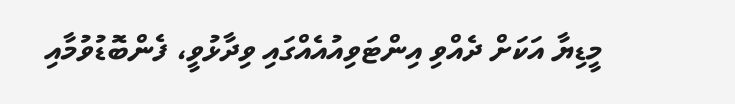މީޑިޔާ އަކަށް ދެއްވި އިންޓަވިއުއެއްގައި ވިދާޅުވީ، ފެންބޮޑުވުމާއި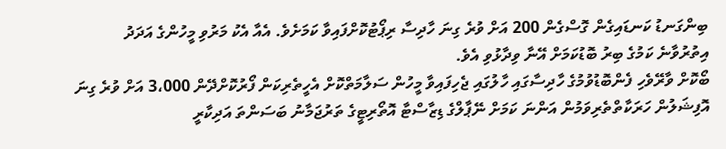ބިންގަނޑު ކަނޑައިގެން ގޮސްގެން 200 އަށް ވުރެ ގިނަ ހާދިސާ ރިޕޯޓުކޮށްފައިވާ ކަމަށެވެ. އެއާ އެކު މަރުވި މީހުންގެ އަދަދު އިތުރުވާނެ ކަމުގެ ބިރު ބޮޑުކަމަށް އޭނާ ވިދާޅުވި އެވެ.
ބޯކޮށް ވާރޭވެހި ފެންބޮޑުވުމުގެ ހާދިސާގައި ހާލުގައި ޖެހިފައިވާ މީހުން ސަލާމަތްކޮށް އެހީތެރިކަން ފޯރުކޮށްދޭން 3،000 އަށް ވުރެ ގިނަ އޮފިޝަލުން ހަރަކާތްތެރިވަމުން އަންނަ ކަމަށް ނޭޕާލްގެ ޑިޒާސްޓާ އޮތޯރިޓީގެ ތަރުޖަމާނު ބަސަންތަ އަދިކާރީ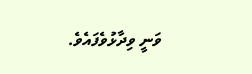ވަނީ ވިދާޅުވެފައެވެ.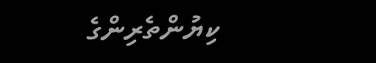ކިޔުންތެރިންގެ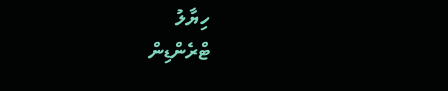ހިޔާލު
ޓްރެންޑިން